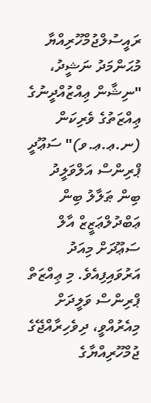ރައީސުލްޖުމްހޫރިއްޔާ މުޙަންމަދު ނަޝީދު، "ނިޝާން ޢިއްޒުއްދީނުގެ ޢިއްޒަތުގެ ވެރިކަން (ނ.ޢ.ޢ.ވ)" ސަޢޫދީ ޕްރިންސް އަލްވަލީދު ބިން ޠަލާލު ބިން ޢަބްދުލްޢަޒީޒް އާލް ސަޢޫދަށް މިއަދު އަރުވައިފިއެވެ. މި ޢިއްޒަތް ޕްރިންސް ވަލީދަށް މިއެރުއްވީ، ދިވެހިރާއްޖޭގެ ޖުމްހޫރިއްޔާގެ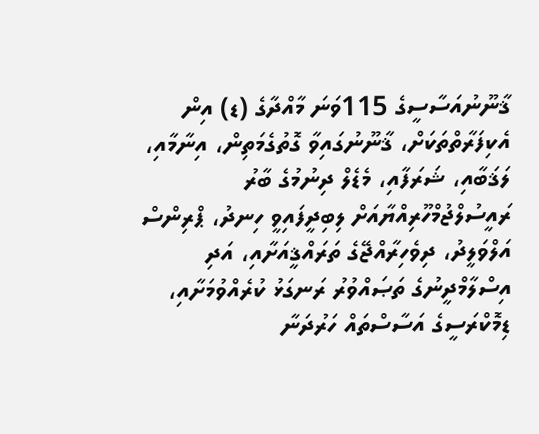ޤާނޫނުއަސާސީގެ 115ވަނަ މާއްދާގެ (ޑ) އިން އެކިފަރާތްތަކަށް، ޤާނޫނުގައިވާ ގޮތުގެމަތިން، އިނާމާއި، ލަޤަބާއި، ޝަރަފާއި، މެޑެލް ދިނުމުގެ ބާރު ރައީސުލްޖުމްހޫރިއްޔާއަށް ލިބިދީފައިވީ ހިނދު، ޕްރިންސް އަލްވަލީދު، ދިވެހިރާއްޖޭގެ ތަރައްޤީއަށާއި، އަދި އިސްލާމްދީނުގެ ތަޞައްވުރު ރަނގަޅު ކުރެއްވުމަށާއި، ޑިމޮކްރަސީގެ އަސާސްތައް ހަރުދަނާ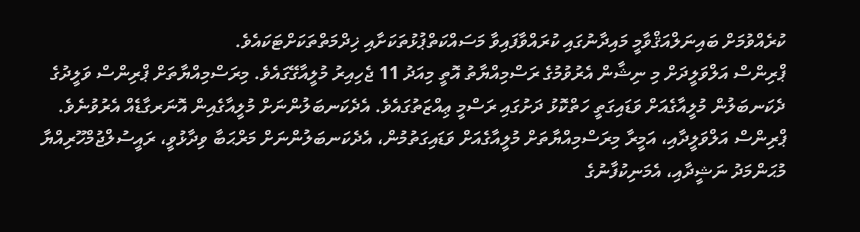ކުރެއްވުމަށް ބައިނަލްއަޤްވާމީ މައިދާނުގައި ކުރައްވާފައިވާ މަސައްކަތްޕުޅުތަކަށާއި ޚިދްމަތްތަކަށްޓަކައެވެ.
ޕްރިންސް އަލްވަލީދަށް މި ނިޝާން އެރުވުމުގެ ރަސްމިއްޔާތު އޮތީ މިއަދު 11 ޖެހިއިރު މުލީއާގޭގައެވެ. މިރަސްމިއްޔާތަށް ޕްރިންސް ވަލީދުގެ ދެކަނބަލުން މުލީއާގެއަށް ވަޑައިގަތީ ހަތްކޮޅު ދަށުގައި ރަސްމީ ޢިއްޒަތުގައެވެ. އެދެކަނބަލުންނަށް މުލީއާގެއިން އޮނަރގާޑެއް އެރުވުނެވެ.
ޕްރިންސް އަލްވަލީދާއި، އަމީރާ މިރަސްމިއްޔާތަށް މުލީއާގެއަށް ވަޑައިގަތުމުން، އެދެކަނބަލުންނަށް މަރްޙަބާ ވިދާޅުވީ، ރައީސުލްޖުމްހޫރިއްޔާ މުޙަންމަދު ނަޝީދާއި، އެމަނިކުފާނުގެ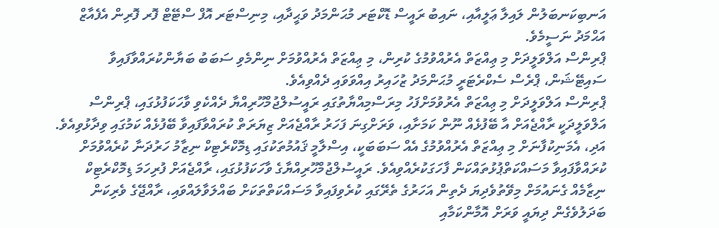އަނބިކަނބަލުން ލައިލާ ޢަލީއާއި، ނައިބު ރައީސް ޑޮކްޓަރ މުޙަންމަދު ވަޙީދާއި، މިނިސްޓަރ އޮފް ސްޓޭޓް ފޮރ ފޮރިން އެފެއާޒް އަޙްމަދު ނަސީމެވެ.
ޕްރިންސް އަލްވަލީދަށް މި ޢިއްޒަތް އެރުއްވުމުގެ ކުރިން، މި ޢިއްޒަތް އެރުއްވުމަށް ނިންމެވި ސަބަބު ބަޔާންކުރައްވާފައިވާ ސައިޓޭޝަން، ޕްރެސް ސެކްރެޓަރީ މުޙަންމަދު ޒުހައިރު އިއްވަވައި ދެއްވިއެވެ.
ޕްރިންސް އަލްވަލީދަށް މި ޢިއްޒަތް އެރުވުމަށްފަހު މިރަސްމިއްޔާތުގައި ރައީސުލްޖުމްހޫރިއްޔާ ދެއްކެވި ވާހަކަފުޅުގައި، ޕްރިންސް އަލްވަލީދަކީ ރާއްޖެއަށް އާ ބޭފުޅެއް ނޫން ކަމަށާއި، ވަރަށްގިނަ ފަހަރު ރާއްޖެއަށް ޒިޔަރަތް ކުރައްވާފައިވާ ބޭފުޅެއް ކަމުގައި ވިދާޅުވިއެވެ. އަދި، އެމަނިކުފާނަށް މި ޢިއްޒަތް އެރުއްވުމުގެ އެއް ސަބަބަކީ، އިސްލާމީ ޤައުމުތަކުގައި ޑިމޮކްރެޓިކް ނިޒާމު ހަރުދަނާ ކުރެއްވުމަށް ކުރައްވާފައިވާ މަސައްކަތްޕުޅުތައްކަން ފާހަގަކުރެއްވިއެވެ. ރައީސުލްޖުމްހޫރިއްޔާގެ ވާހަކަފުޅުގައި، ރާއްޖެއަށް ފުރިހަމަ ޑިމޮކްރެޓިކް ނިޒާމެއް ގެނައުމަށް މިވޭތުވެދިޔަ ދެތިން އަހަރުގެ ތެރޭގައި ކުރެވިފައިވާ މަސައްކަތްތަކަށް ބައްލަވާލައްވައި، ރާއްޖޭގެ ވެރިކަން ބަދަލުވެގެން ދިޔައީ ވަރަށް އޮމާންކަމާއި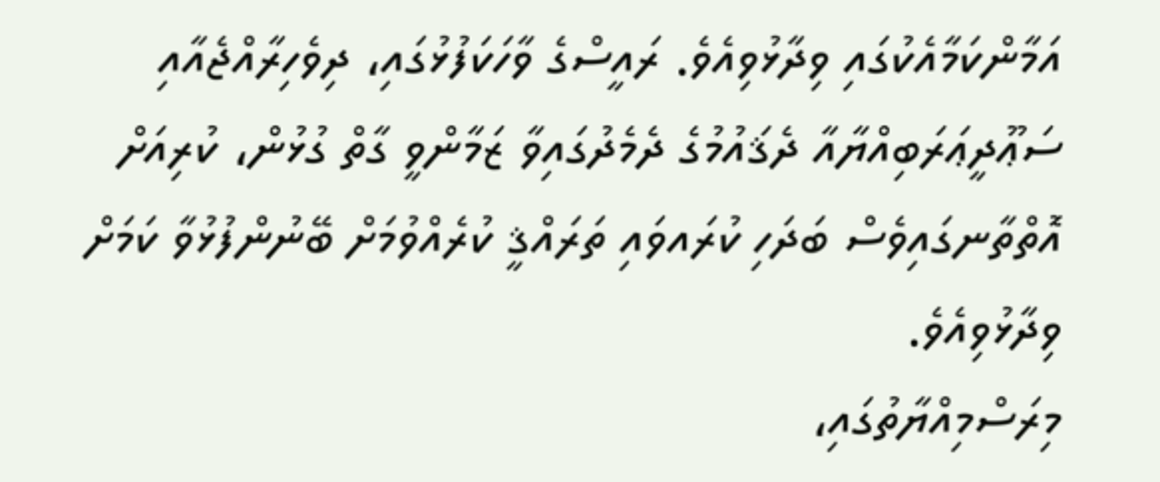އަމާންކަމާއެކުގައި ވިދާޅުވިއެވެ. ރައީސްގެ ވާހަކަފުޅުގައި، ދިވެހިރާއްޖެއާއި ސަޢޫދީޢަރަބިއްޔާއާ ދެޤައުމުގެ ދެމެދުގައިވާ ޒަމާންވީ ގާތް ގުޅުން، ކުރިއަށް އޮތްތާނގައިވެސް ބަދަހި ކުރައވައި ތަރައްޤީ ކުރެއްވުމަށް ބޭނުންފުޅުވާ ކަމަށް ވިދާޅުވިއެވެ.
މިރަސްމިއްޔާތުގައި،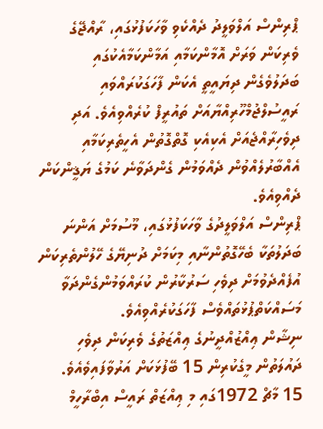ޕްރިންސް އަލްވަލީދު ދެއްކެވި ވާހަކަފުޅުގައި، ރާއްޖޭގެ ވެރިކަން ވަރަށް އޮމާންކަމާއި އަމާންކަމާއެކުގައި ބަދަލުވެގެން ދިޔައީތީ އެކަން ފާހަގަކުރައްވައި ރައީސުލްޖުމްހޫރިއްޔާއަށް ތައުރީފް ކުރެއްވިއެވެ. އަދި ދިވެހިރާއްޖެއަށް އެކިއެކި ގޮތްގޮތުން އެހީތެރިކަމާއި އެއްބާރުލެއްވުން ދެއްވަމުން ގެންދަވާނެ ކަމުގެ ޔަޤީންކަން ދެއްވިއެވެ.
ޕްރިންސް އަލްވަލީދުގެ ވާހަކަފުޅުގައި، މޫސުމަށް އަންނަ ބަދަލުތަކާ ބެހޭގޮތުންނާއި މިކަމަށް ދުނިޔޭގެ ހޭލުންތެރިކަން އުފެއްދެވުމަށް ދިވެހި ސަރުކާރުން ކުރައްވަމުންގެންދަވާ މަސައްކަތްޕުޅުތައްވެސް ފާހަގަކުރެއްވިއެވެ.
ނިޝާން ޢިއްޒުއްދީނުގެ ޢިއްޒަތުގެ ވެރިކަން ދިވެހި ދައުލަތުން މީގެކުރިން 15 ބޭފުޅަކަށް އަރުވާފައިވެއެވެ. 15 މާޗް 1972ގައި މި ޢިއްޒަތް ރައީސް އިބްރާހީމް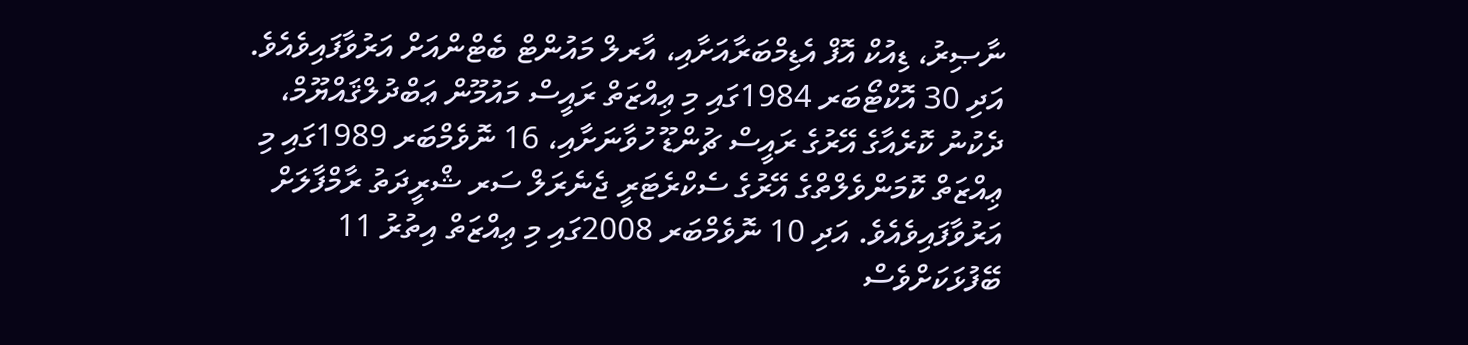ނާޞިރު، ޑިއުކް އޮފް އެޑިމްބަރާއަށާއި، އާރލް މައުންޓް ބެޓްންއަށް އަރުވާފައިވެއެވެ. އަދި 30 އޮކްޓޯބަރ 1984ގައި މި ޢިއްޒަތް ރައީސް މައުމޫން ޢަބްދުލްޤައްޔޫމް، ދެކުނު ކޮރެއާގެ އޭރުގެ ރައީސް ޗުންޑޫ ހުވާނަށާއި، 16 ނޮވެމްބަރ 1989ގައި މި ޢިއްޒަތް ކޮމަންވެލްތްގެ އޭރުގެ ސެކްރެޓަރީ ޖެނެރަލް ސަރ ޝްރީދަތު ރާމްފާލަށް އަރުވާފައިވެއެވެ. އަދި 10 ނޮވެމްބަރ 2008ގައި މި ޢިއްޒަތް އިތުރު 11 ބޭފުޅަކަށްވެސް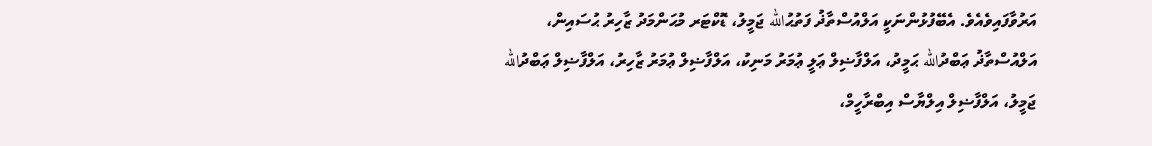އަރުވާފައިވެއެވެ. އެބޭފުޅުންނަކީ އަލްއުސްތާޛު ފަތުޙުالله ޖަމީލު، ޑޮކްޓަރ މުޙަންމަދު ޒާހިރު ޙުސައިން، އަލްއުސްތާޛު ޢަބްދުالله ޙަމީދު، އަލްފާޟިލް ޢަލީ ޢުމަރު މަނިކު، އަލްފާޟިލް ޢުމަރު ޒާހިރު، އަލްފާޟިލް ޢަބްދުالله ޖަމީލު، އަލްފާޟިލް އިލްޔާސް އިބްރާހީމް،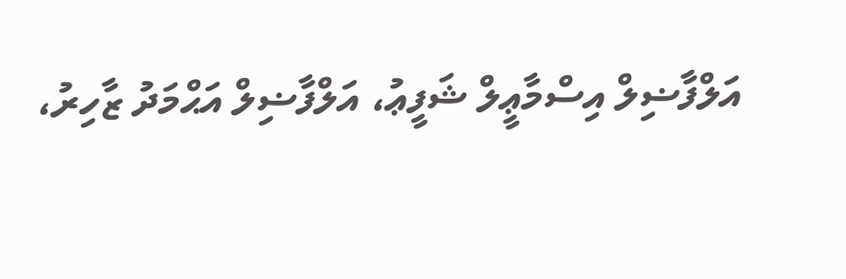އަލްފާޟިލް އިސްމާޢީލް ޝަފީޢު، އަލްފާޟިލް އަޙްމަދު ޒާހިރު،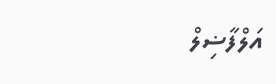އަލްފާޟިލް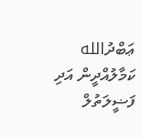ޢަބްދުالله ކަމާލުއްދީން އަދި ފަޟީލަތުލް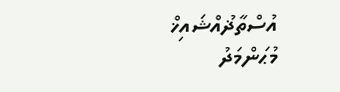އުސްތާޛުއްޝައިޚް މުޙަންމަދު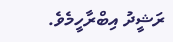ރަޝީދު އިބްރާހީމެވެ.